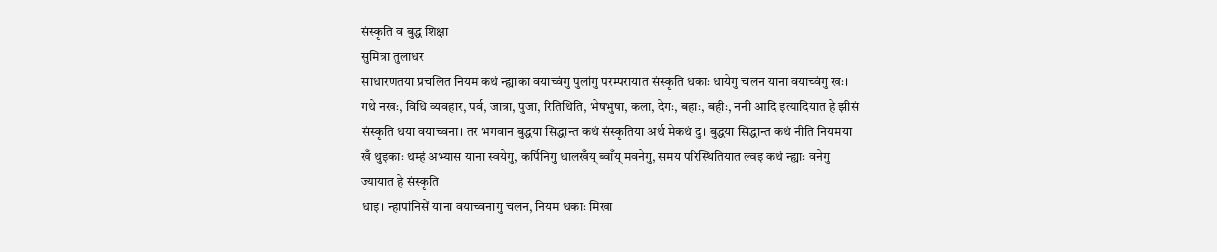संस्कृति व बुद्ध शिक्षा
सुमित्रा तुलाधर
साधारणतया प्रचलित नियम कथं न्ह्याका वयाच्वंगु पुलांगु परम्परायात संस्कृति धकाः धायेगु चलन याना वयाच्वंगु खः। गथे नखः, विधि व्यवहार, पर्व, जात्रा, पुजा, रितिथिति, भेषभुषा, कला, देगः, बहाः, बहीः, ननी आदि इत्यादियात हे झीसं संस्कृति धया वयाच्वना। तर भगवान बुद्धया सिद्धान्त कथं संस्कृतिया अर्थ मेकथं दु। बुद्धया सिद्धान्त कथं नीति नियमया खँ थुइकाः थम्हं अभ्यास याना स्वयेगु, कर्पिनिगु धालखँय् ब्वाँय् मवनेगु, समय परिस्थितियात ल्वइ कथं न्ह्याः वनेगु ज्यायात हे संस्कृति
धाइ। न्हापांनिसें याना वयाच्वनागु चलन, नियम धकाः मिखा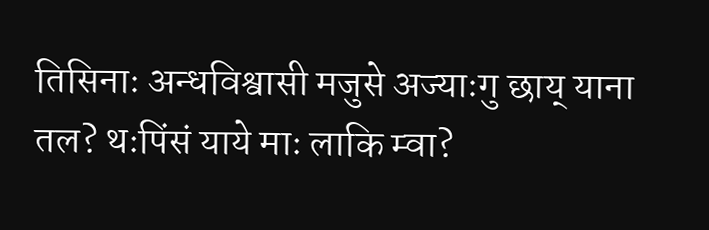तिसिनाः अन्धविश्वासी मजुसे अज्याःगु छाय् याना तल? थःपिंसं याये माः लाकि म्वा?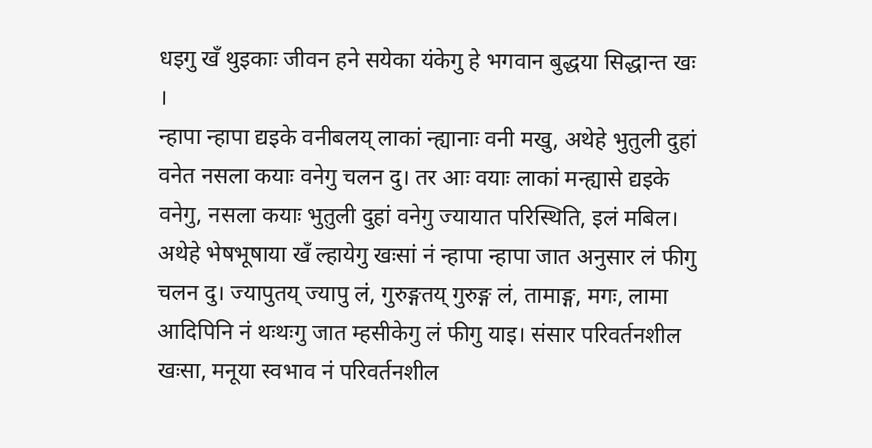धइगु खँ थुइकाः जीवन हने सयेका यंकेगु हे भगवान बुद्धया सिद्धान्त खः ।
न्हापा न्हापा द्यइके वनीबलय् लाकां न्ह्यानाः वनी मखु, अथेहे भुतुली दुहां वनेत नसला कयाः वनेगु चलन दु। तर आः वयाः लाकां मन्ह्यासे द्यइके वनेगु, नसला कयाः भुतुली दुहां वनेगु ज्यायात परिस्थिति, इलं मबिल। अथेहे भेषभूषाया खँ ल्हायेगु खःसां नं न्हापा न्हापा जात अनुसार लं फीगु चलन दु। ज्यापुतय् ज्यापु लं, गुरुङ्गतय् गुरुङ्ग लं, तामाङ्ग, मगः, लामा आदिपिनि नं थःथःगु जात म्हसीकेगु लं फीगु याइ। संसार परिवर्तनशील खःसा, मनूया स्वभाव नं परिवर्तनशील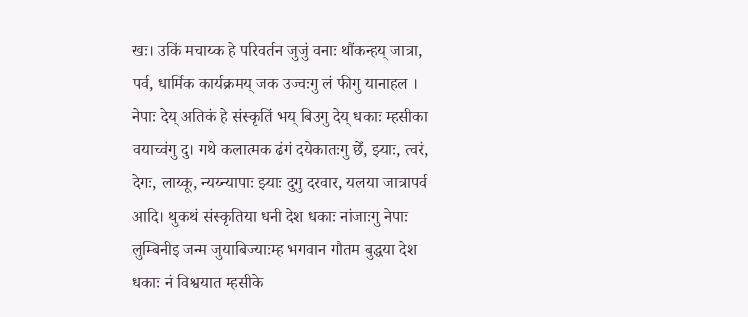खः। उकिं मचाय्क हे परिवर्तन जुजुं वनाः थौंकन्हय् जात्रा, पर्व, धार्मिक कार्यक्रमय् जक उज्वःगु लं फीगु यानाहल ।
नेपाः देय् अतिकं हे संस्कृतिं भय् बिउगु देय् धकाः म्हसीका वयाच्वंगु दु। गथे कलात्मक ढंगं दयेकातःगु छेँ, झ्याः, त्वरं, देगः, लाय्कू, न्यय्न्यापाः झ्याः दुगु दरवार, यलया जात्रापर्व आदि। थुकथं संस्कृतिया धनी देश धकाः नांजाःगु नेपाः लुम्बिनीइ जन्म जुयाबिज्याःम्ह भगवान गौतम बुद्धया देश धकाः नं विश्वयात म्हसीके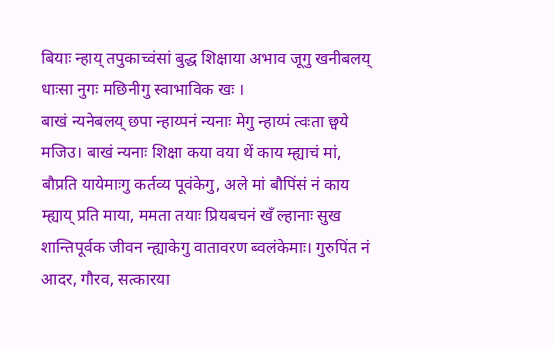बियाः न्हाय् तपुकाच्वंसां बुद्ध शिक्षाया अभाव जूगु खनीबलय् धाःसा नुगः मछिनीगु स्वाभाविक खः ।
बाखं न्यनेबलय् छपा न्हाय्पनं न्यनाः मेगु न्हाय्पं त्वःता छ्वये मजिउ। बाखं न्यनाः शिक्षा कया वया थें काय म्ह्याचं मां, बौप्रति यायेमाःगु कर्तव्य पूवंकेगु, अले मां बौपिंसं नं काय म्ह्याय् प्रति माया, ममता तयाः प्रियबचनं खँ ल्हानाः सुख शान्तिपूर्वक जीवन न्ह्याकेगु वातावरण ब्वलंकेमाः। गुरुपिंत नं आदर, गौरव, सत्कारया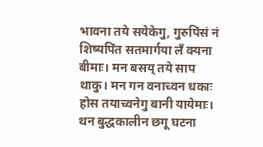भावना तये सयेकेगु, गुरुपिंसं नं शिष्यपिंत सतमार्गया लँ क्यना बीमाः। मन बसय् तये साप थाकु। मन गन वनाच्वन धकाः होस तयाच्वनेगु बानी यायेमाः। थन बुद्धकालीन छगू घटना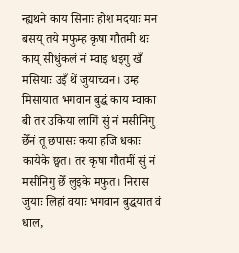न्ह्यथने काय सिनाः होश मदयाः मन बसय् तये मफुम्ह कृषा गौतमी थः काय् सीधुंकलं नं म्वाइ धइगु खँ मसियाः उइँ थें जुयाच्वन। उम्ह मिसायात भगवान बुद्धं काय म्वाका बी तर उकिया लागिं सुं नं मसीनिगु छेँनं तू छपासः कया हजि धकाः कायेके छ्वत। तर कृषा गौतमीं सुं नं मसीनिगु छेँ लुइके मफुत। निरास जुयाः लिहां वयाः भगवान बुद्धयात वं धाल,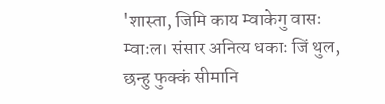'शास्ता, जिमि काय म्वाकेगु वासः म्वाःल। संसार अनित्य धकाः जिं थुल, छन्हु फुक्कं सीमानि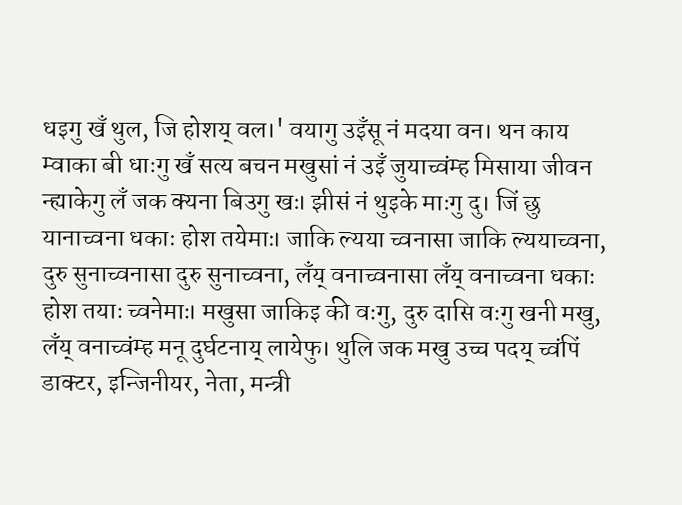धइगु खँ थुल, जि होशय् वल।' वयागु उइँसू नं मदया वन। थन काय म्वाका बी धाःगु खँ सत्य बचन मखुसां नं उइँ जुयाच्वंम्ह मिसाया जीवन न्ह्याकेगु लँ जक क्यना बिउगु खः। झीसं नं थुइके माःगु दु। जिं छु यानाच्वना धकाः होश तयेमाः। जाकि ल्यया च्वनासा जाकि ल्ययाच्वना, दुरु सुनाच्वनासा दुरु सुनाच्वना, लँय् वनाच्वनासा लँय् वनाच्वना धकाः होश तयाः च्वनेमाः। मखुसा जाकिइ की वःगु, दुरु दासि वःगु खनी मखु, लँय् वनाच्वंम्ह मनू दुर्घटनाय् लायेफु। थुलि जक मखु उच्च पदय् च्वंपिं डाक्टर, इन्जिनीयर, नेता, मन्त्री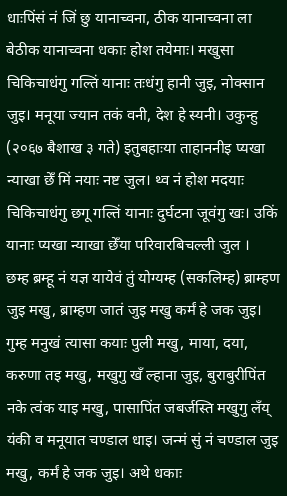धाःपिंसं नं जिं छु यानाच्वना, ठीक यानाच्वना ला बेठीक यानाच्वना धकाः होश तयेमाः। मखुसा चिकिचाधंगु गल्तिं यानाः तःधंगु हानी जुइ, नोक्सान जुइ। मनूया ज्यान तकं वनी, देश हे स्यनी। उकुन्हु (२०६७ बैशाख ३ गते) इतुबहाःया ताहाननीइ प्यखा न्याखा छेँ मिं नयाः नष्ट जुल। थ्व नं होश मदयाः चिकिचाधंगु छगू गल्तिं यानाः दुर्घटना जूवंगु खः। उकिं यानाः प्यखा न्याखा छेँया परिवारबिचल्ली जुल ।
छम्ह ब्रम्हू नं यज्ञ यायेवं तुं योग्यम्ह (सकलिम्ह) ब्राम्हण जुइ मखु, ब्राम्हण जातं जुइ मखु कर्मं हे जक जुइ। गुम्ह मनुखं त्यासा कयाः पुली मखु, माया, दया, करुणा तइ मखु, मखुगु खँ ल्हाना जुइ, बुराबुरीपिंत नके त्वंक याइ मखु, पासापिंत जबर्जस्ति मखुगु लँय् यंकी व मनूयात चण्डाल धाइ। जन्मं सुं नं चण्डाल जुइ मखु, कर्मं हे जक जुइ। अथे धकाः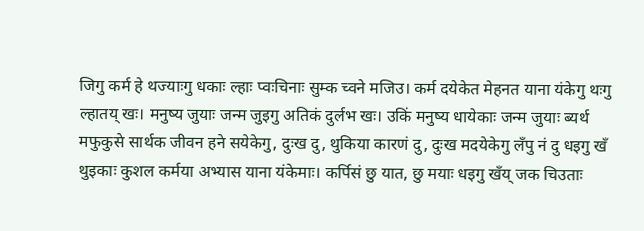जिगु कर्म हे थज्याःगु धकाः ल्हाः प्वःचिनाः सुम्क च्वने मजिउ। कर्म दयेकेत मेहनत याना यंकेगु थःगु ल्हातय् खः। मनुष्य जुयाः जन्म जुइगु अतिकं दुर्लभ खः। उकिं मनुष्य धायेकाः जन्म जुयाः ब्यर्थ मफुकुसे सार्थक जीवन हने सयेकेगु, दुःख दु, थुकिया कारणं दु, दुःख मदयेकेगु लँपु नं दु धइगु खँ थुइकाः कुशल कर्मया अभ्यास याना यंकेमाः। कर्पिसं छु यात, छु मयाः धइगु खँय् जक चिउताः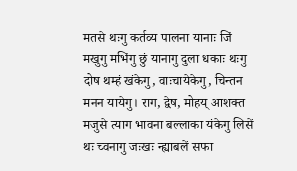मतसे थःगु कर्तव्य पालना यानाः जिं मखुगु मभिंगु छुं यानागु दुला धकाः थःगु दोष थम्हं खंकेगु, वाःचायेकेगु, चिन्तन मनन यायेगु। राग, द्वेष, मोहय् आशक्त मजुसे त्याग भावना बल्लाका यंकेगु लिसें थः च्वनागु जःखः न्ह्याबलें सफा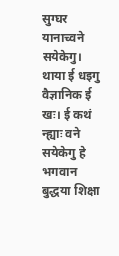सुग्घर यानाच्वने सयेकेगु। थाया ई धइगु वैज्ञानिक ई खः। ई कथं न्ह्याः वने सयेकेगु हे भगवान बुद्धया शिक्षा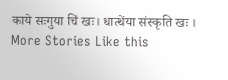काये सःगुया चिं खः। धात्थेंया संस्कृति खः ।
More Stories Like this